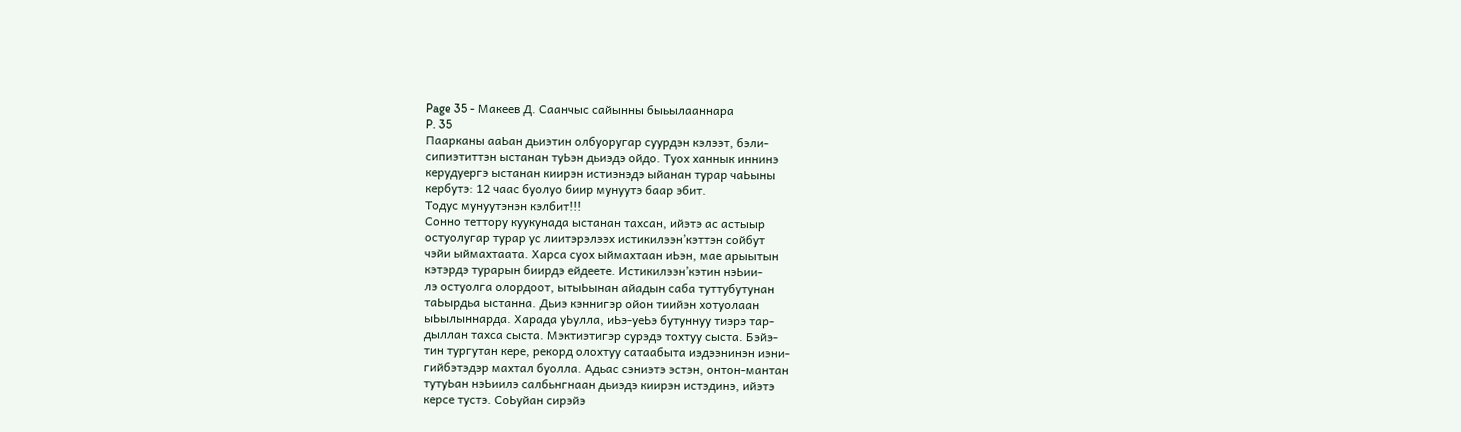Page 35 - Макеев Д. Саанчыс сайынны быьылааннара
P. 35
Паарканы ааЬан дьиэтин олбуоругар суурдэн кэлээт, бэли-
сипиэтиттэн ыстанан туЬэн дьиэдэ ойдо. Туох ханнык иннинэ
керудуергэ ыстанан киирэн истиэнэдэ ыйанан турар чаЬыны
кербутэ: 12 чаас буолуо биир мунуутэ баар эбит.
Тодус мунуутэнэн кэлбит!!!
Сонно теттору куукунада ыстанан тахсан, ийэтэ ас астыыр
остуолугар турар ус лиитэрэлээх истикилээн’кэттэн сойбут
чэйи ыймахтаата. Харса суох ыймахтаан иЬэн, мае арыытын
кэтэрдэ турарын биирдэ ейдеете. Истикилээн’кэтин нэЬии-
лэ остуолга олордоот, ытыЬынан айадын саба туттубутунан
таЬырдьа ыстанна. Дьиэ кэннигэр ойон тиийэн хотуолаан
ыЬылыннарда. Харада уЬулла, иЬэ-уеЬэ бутуннуу тиэрэ тар-
дыллан тахса сыста. Мэктиэтигэр сурэдэ тохтуу сыста. Бэйэ-
тин тургутан кере, рекорд олохтуу сатаабыта иэдээнинэн иэни-
гийбэтэдэр махтал буолла. Адьас сэниэтэ эстэн, онтон-мантан
тутуЬан нэЬиилэ салбьнгнаан дьиэдэ киирэн истэдинэ, ийэтэ
керсе тустэ. СоЬуйан сирэйэ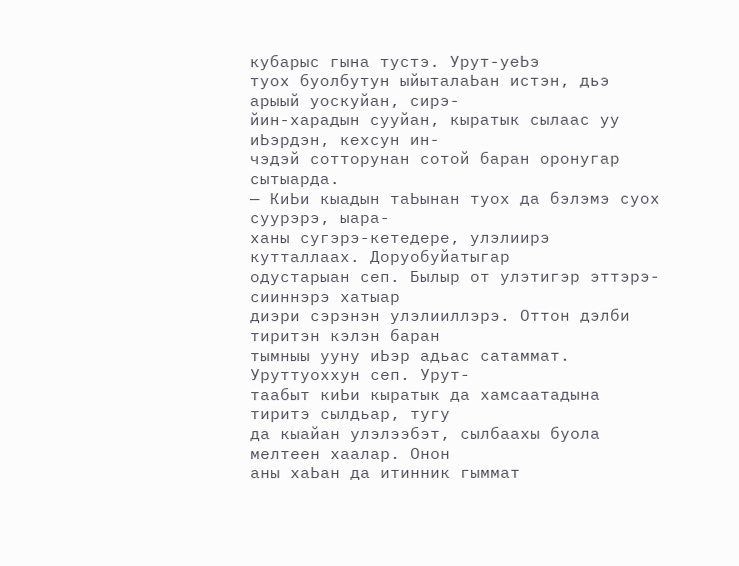кубарыс гына тустэ. Урут-уеЬэ
туох буолбутун ыйыталаЬан истэн, дьэ арыый уоскуйан, сирэ-
йин-харадын сууйан, кыратык сылаас уу иЬэрдэн, кехсун ин-
чэдэй сотторунан сотой баран оронугар сытыарда.
— КиЬи кыадын таЬынан туох да бэлэмэ суох суурэрэ, ыара-
ханы сугэрэ-кетедере, улэлиирэ кутталлаах. Доруобуйатыгар
одустарыан сеп. Былыр от улэтигэр эттэрэ-сииннэрэ хатыар
диэри сэрэнэн улэлииллэрэ. Оттон дэлби тиритэн кэлэн баран
тымныы ууну иЬэр адьас сатаммат. Уруттуоххун сеп. Урут-
таабыт киЬи кыратык да хамсаатадына тиритэ сылдьар, тугу
да кыайан улэлээбэт, сылбаахы буола мелтеен хаалар. Онон
аны хаЬан да итинник гыммат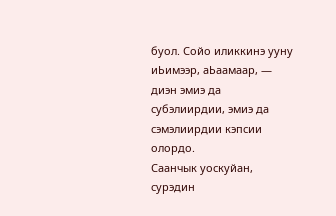буол. Сойо иликкинэ ууну
иЬимээр, аЬаамаар, — диэн эмиэ да субэлиирдии, эмиэ да
сэмэлиирдии кэпсии олордо.
Саанчык уоскуйан, сурэдин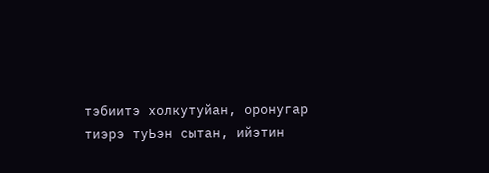тэбиитэ холкутуйан, оронугар
тиэрэ туЬэн сытан, ийэтин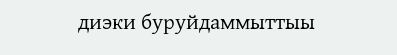диэки буруйдаммыттыы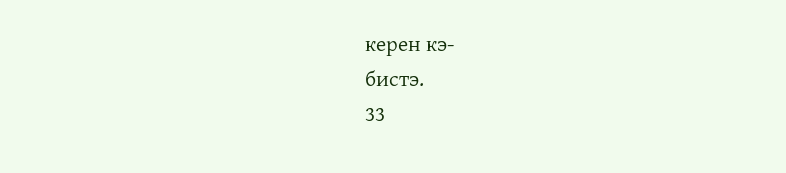керен кэ-
бистэ.
33